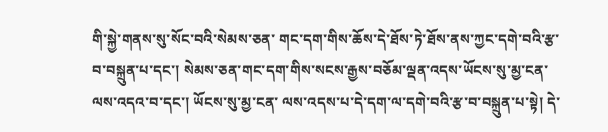གི་སྐྱེ་གནས་སུ་སོང་བའི་སེམས་ཅན་ གང་དག་གིས་ཆོས་དེ་ཐོས་ཏེ་ཐོས་ནས་ཀྱང་དགེ་བའི་རྩ་བ་བསྐྲུན་པ་དང་། སེམས་ཅན་གང་དག་གིས་སངས་རྒྱས་བཅོམ་ལྡན་འདས་ཡོངས་སུ་མྱ་ངན་ལས་འདའ་བ་དང་། ཡོངས་སུ་མྱ་ངན་ ལས་འདས་པ་དེ་དག་ལ་དགེ་བའི་རྩ་བ་བསྐྲུན་པ་སྟེ། དེ་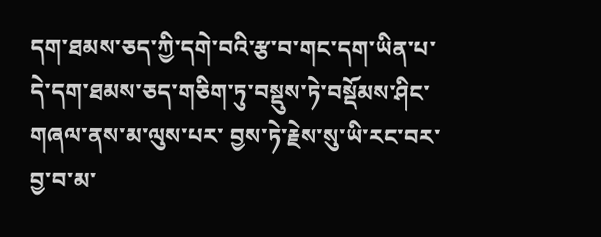དག་ཐམས་ཅད་ཀྱི་དགེ་བའི་རྩ་བ་གང་དག་ཡིན་པ་དེ་དག་ཐམས་ཅད་གཅིག་ཏུ་བསྡུས་ཏེ་བསྡོམས་ཤིང་གཞལ་ནས་མ་ལུས་པར་ བྱས་ཏེ་རྗེས་སུ་ཡི་རང་བར་བྱ་བ་མ་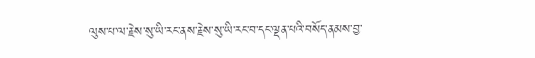ལུས་པ་ལ་རྗེས་སུ་ཡི་རང་ནས་རྗེས་སུ་ཡི་རང་བ་དང་ལྡན་པའི་བསོད་ནམས་བྱ་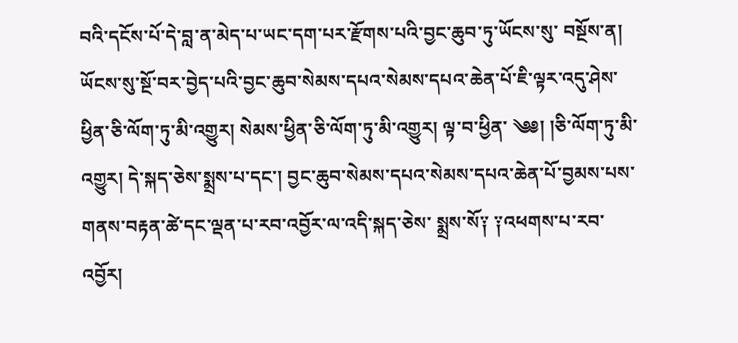བའི་དངོས་པོ་དེ་བླ་ན་མེད་པ་ཡང་དག་པར་རྫོགས་པའི་བྱང་ཆུབ་ཏུ་ཡོངས་སུ་ བསྔོས་ན། ཡོངས་སུ་སྔོ་བར་བྱེད་པའི་བྱང་ཆུབ་སེམས་དཔའ་སེམས་དཔའ་ཆེན་པོ་ཇི་ལྟར་འདུ་ཤེས་ཕྱིན་ཅི་ལོག་ཏུ་མི་འགྱུར། སེམས་ཕྱིན་ཅི་ལོག་ཏུ་མི་འགྱུར། ལྟ་བ་ཕྱིན་ ༄༅། །ཅི་ལོག་ཏུ་མི་འགྱུར། དེ་སྐད་ཅེས་སྨྲས་པ་དང་། བྱང་ཆུབ་སེམས་དཔའ་སེམས་དཔའ་ཆེན་པོ་བྱམས་པས་གནས་བརྟན་ཚེ་དང་ལྡན་པ་རབ་འབྱོར་ལ་འདི་སྐད་ཅེས་ སྨྲས་སོ༑ ༑འཕགས་པ་རབ་འབྱོར།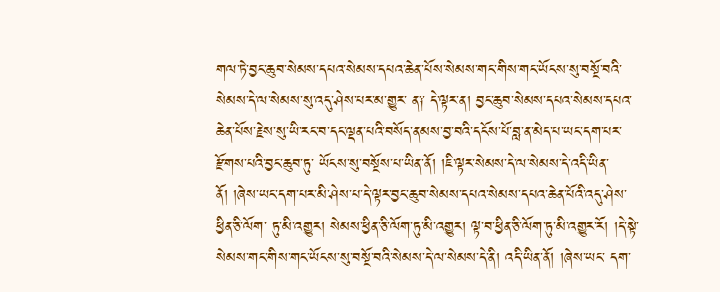གལ་ཏེ་བྱང་ཆུབ་སེམས་དཔའ་སེམས་དཔའ་ཆེན་པོས་སེམས་གང་གིས་གང་ཡོངས་སུ་བསྔོ་བའི་སེམས་དེ་ལ་སེམས་སུ་འདུ་ཤེས་པར་མ་གྱུར་ ན༑ དེ་ལྟར་ན། བྱང་ཆུབ་སེམས་དཔའ་སེམས་དཔའ་ཆེན་པོས་རྗེས་སུ་ཡི་རང་བ་དང་ལྡན་པའི་བསོད་ནམས་བྱ་བའི་དངོས་པོ་བླ་ན་མེད་པ་ཡང་དག་པར་རྫོགས་པའི་བྱང་ཆུབ་ཏུ་ ཡོངས་སུ་བསྔོས་པ་ཡིན་ནོ། །ཇི་ལྟར་སེམས་དེ་ལ་སེམས་དེ་འདི་ཡིན་ནོ། །ཞེས་ཡང་དག་པར་མི་ཤེས་པ་དེ་ལྟར་བྱང་ཆུབ་སེམས་དཔའ་སེམས་དཔའ་ཆེན་པོའི་འདུ་ཤེས་ཕྱིན་ཅི་ལོག་ ཏུ་མི་འགྱུར། སེམས་ཕྱིན་ཅི་ལོག་ཏུ་མི་འགྱུར། ལྟ་བ་ཕྱིན་ཅི་ལོག་ཏུ་མི་འགྱུར་རོ། །དེ་སྟེ་སེམས་གང་གིས་གང་ཡོངས་སུ་བསྔོ་བའི་སེམས་དེ་ལ་སེམས་དེ་ནི། འདི་ཡིན་ནོ། །ཞེས་ཡང་ དག་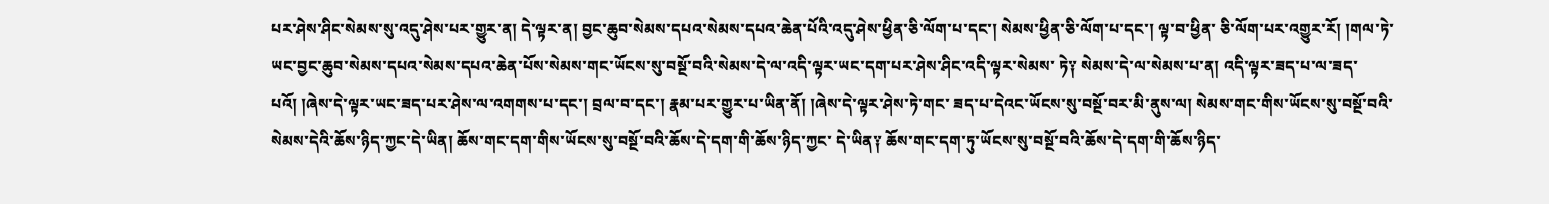པར་ཤེས་ཤིང་སེམས་སུ་འདུ་ཤེས་པར་གྱུར་ན། དེ་ལྟར་ན། བྱང་ཆུབ་སེམས་དཔའ་སེམས་དཔའ་ཆེན་པོའི་འདུ་ཤེས་ཕྱིན་ཅི་ལོག་པ་དང་། སེམས་ཕྱིན་ཅི་ལོག་པ་དང་། ལྟ་བ་ཕྱིན་ ཅི་ལོག་པར་འགྱུར་རོ། །གལ་ཏེ་ཡང་བྱང་ཆུབ་སེམས་དཔའ་སེམས་དཔའ་ཆེན་པོས་སེམས་གང་ཡོངས་སུ་བསྔོ་བའི་སེམས་དེ་ལ་འདི་ལྟར་ཡང་དག་པར་ཤེས་ཤིང་འདི་ལྟར་སེམས་ ཏེ༑ སེམས་དེ་ལ་སེམས་པ་ན། འདི་ལྟར་ཟད་པ་ལ་ཟད་པའོ། །ཞེས་དེ་ལྟར་ཡང་ཟད་པར་ཤེས་ལ་འགགས་པ་དང་། བྲལ་བ་དང་། རྣམ་པར་གྱུར་པ་ཡིན་ནོ། །ཞེས་དེ་ལྟར་ཤེས་ཏེ་གང་ ཟད་པ་དེའང་ཡོངས་སུ་བསྔོ་བར་མི་ནུས་ལ། སེམས་གང་གིས་ཡོངས་སུ་བསྔོ་བའི་སེམས་དེའི་ཆོས་ཉིད་ཀྱང་དེ་ཡིན། ཆོས་གང་དག་གིས་ཡོངས་སུ་བསྔོ་བའི་ཆོས་དེ་དག་གི་ཆོས་ཉིད་ཀྱང་ དེ་ཡིན༑ ཆོས་གང་དག་ཏུ་ཡོངས་སུ་བསྔོ་བའི་ཆོས་དེ་དག་གི་ཆོས་ཉིད་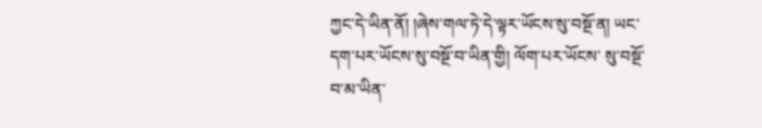ཀྱང་དེ་ཡིན་ནོ། །ཞེས་གལ་ཏེ་དེ་ལྟར་ཡོངས་སུ་བསྔོ་ན། ཡང་དག་པར་ཡོངས་སུ་བསྔོ་བ་ཡིན་གྱི། ལོག་པར་ཡོངས་ སུ་བསྔོ་བ་མ་ཡིན་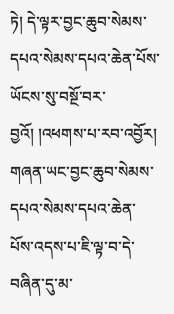ཏེ། དེ་ལྟར་བྱང་ཆུབ་སེམས་དཔའ་སེམས་དཔའ་ཆེན་པོས་ཡོངས་སུ་བསྔོ་བར་བྱའོ། །འཕགས་པ་རབ་འབྱོར། གཞན་ཡང་བྱང་ཆུབ་སེམས་དཔའ་སེམས་དཔའ་ཆེན་ པོས་འདས་པ་ཇི་ལྟ་བ་དེ་བཞིན་དུ་མ་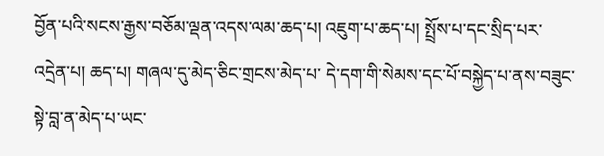བྱོན་པའི་སངས་རྒྱས་བཅོམ་ལྡན་འདས་ལམ་ཆད་པ། འཇུག་པ་ཆད་པ། སྤྲོས་པ་དང་སྲིད་པར་འདྲེན་པ། ཆད་པ། གཞལ་དུ་མེད་ཅིང་གྲངས་མེད་པ་ དེ་དག་གི་སེམས་དང་པོ་བསྐྱེད་པ་ནས་བཟུང་སྟེ་བླ་ན་མེད་པ་ཡང་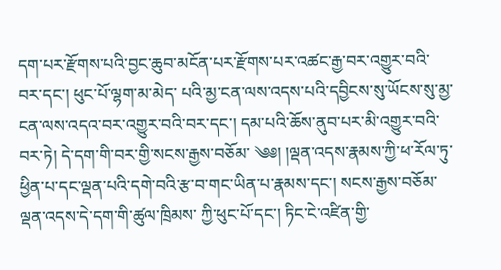དག་པར་རྫོགས་པའི་བྱང་ཆུབ་མངོན་པར་རྫོགས་པར་འཚང་རྒྱ་བར་འགྱུར་བའི་བར་དང་། ཕུང་པོ་ལྷག་མ་མེད་ པའི་མྱ་ངན་ལས་འདས་པའི་དབྱིངས་སུ་ཡོངས་སུ་མྱ་ངན་ལས་འདའ་བར་འགྱུར་བའི་བར་དང་། དམ་པའི་ཆོས་ནུབ་པར་མི་འགྱུར་བའི་བར་ཏེ། དེ་དག་གི་བར་གྱི་སངས་རྒྱས་བཅོམ་ ༄༅། །ལྡན་འདས་རྣམས་ཀྱི་ཕ་རོལ་ཏུ་ཕྱིན་པ་དང་ལྡན་པའི་དགེ་བའི་རྩ་བ་གང་ཡིན་པ་རྣམས་དང་། སངས་རྒྱས་བཅོམ་ལྡན་འདས་དེ་དག་གི་ཚུལ་ཁྲིམས་ ཀྱི་ཕུང་པོ་དང་། ཏིང་ངེ་འཛིན་གྱི་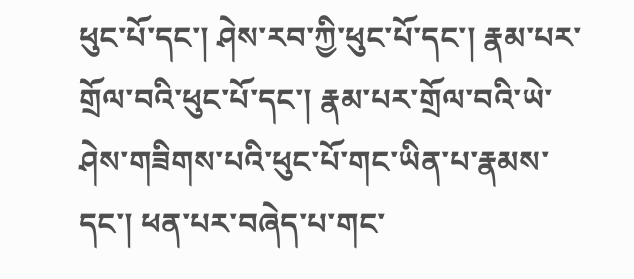ཕུང་པོ་དང་། ཤེས་རབ་ཀྱི་ཕུང་པོ་དང་། རྣམ་པར་གྲོལ་བའི་ཕུང་པོ་དང་། རྣམ་པར་གྲོལ་བའི་ཡེ་ཤེས་གཟིགས་པའི་ཕུང་པོ་གང་ཡིན་པ་རྣམས་ དང་། ཕན་པར་བཞེད་པ་གང་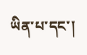ཡིན་པ་དང་།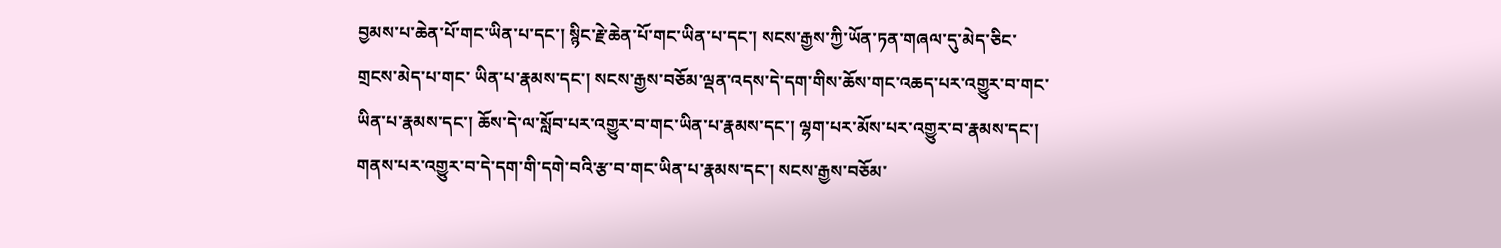བྱམས་པ་ཆེན་པོ་གང་ཡིན་པ་དང་། སྙིང་རྗེ་ཆེན་པོ་གང་ཡིན་པ་དང་། སངས་རྒྱས་ཀྱི་ཡོན་ཏན་གཞལ་དུ་མེད་ཅིང་གྲངས་མེད་པ་གང་ ཡིན་པ་རྣམས་དང་། སངས་རྒྱས་བཅོམ་ལྡན་འདས་དེ་དག་གིས་ཆོས་གང་འཆད་པར་འགྱུར་བ་གང་ཡིན་པ་རྣམས་དང་། ཆོས་དེ་ལ་སློབ་པར་འགྱུར་བ་གང་ཡིན་པ་རྣམས་དང་། ལྷག་པར་མོས་པར་འགྱུར་བ་རྣམས་དང་། གནས་པར་འགྱུར་བ་དེ་དག་གི་དགེ་བའི་རྩ་བ་གང་ཡིན་པ་རྣམས་དང་། སངས་རྒྱས་བཅོམ་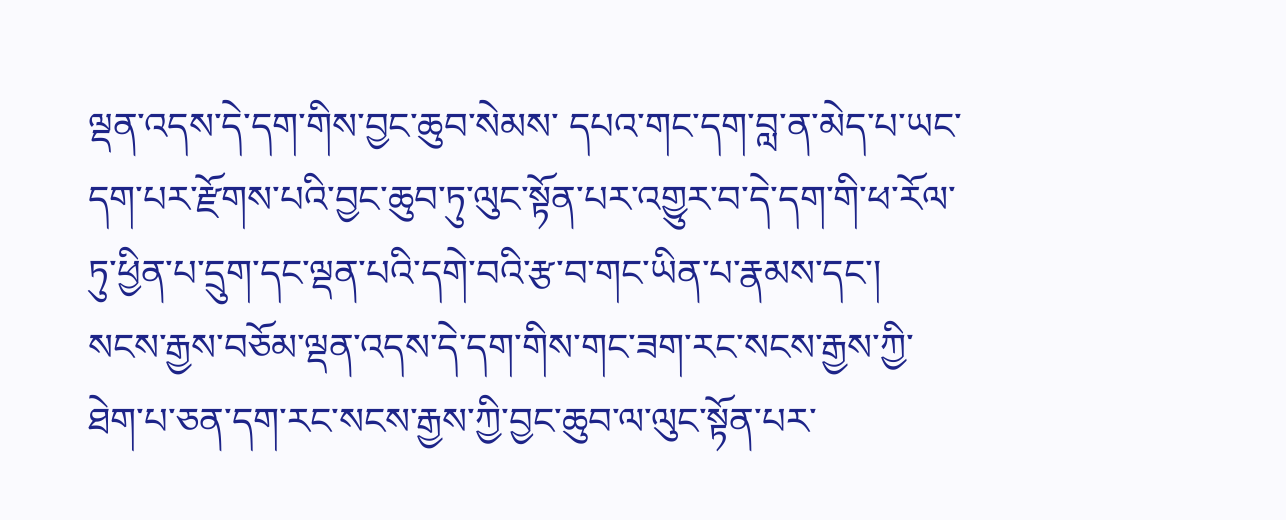ལྡན་འདས་དེ་དག་གིས་བྱང་ཆུབ་སེམས་ དཔའ་གང་དག་བླ་ན་མེད་པ་ཡང་དག་པར་རྫོགས་པའི་བྱང་ཆུབ་ཏུ་ལུང་སྟོན་པར་འགྱུར་བ་དེ་དག་གི་ཕ་རོལ་ཏུ་ཕྱིན་པ་དྲུག་དང་ལྡན་པའི་དགེ་བའི་རྩ་བ་གང་ཡིན་པ་རྣམས་དང་། སངས་རྒྱས་བཅོམ་ལྡན་འདས་དེ་དག་གིས་གང་ཟག་རང་སངས་རྒྱས་ཀྱི་ཐེག་པ་ཅན་དག་རང་སངས་རྒྱས་ཀྱི་བྱང་ཆུབ་ལ་ལུང་སྟོན་པར་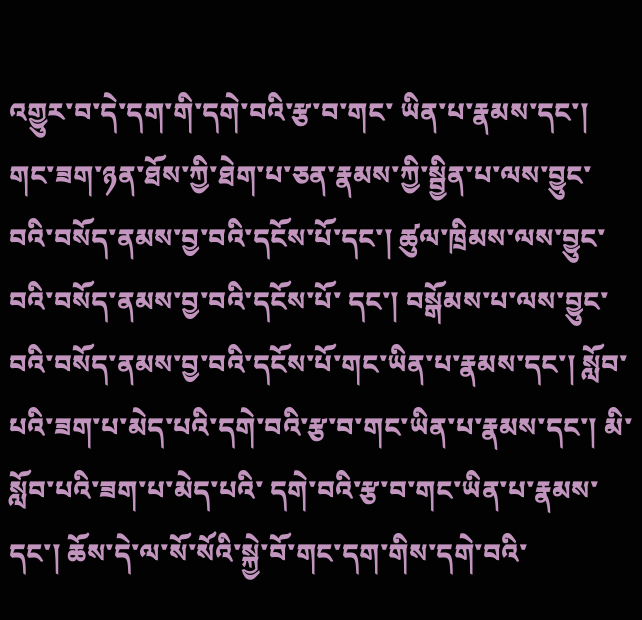འགྱུར་བ་དེ་དག་གི་དགེ་བའི་རྩ་བ་གང་ ཡིན་པ་རྣམས་དང་། གང་ཟག་ཉན་ཐོས་ཀྱི་ཐེག་པ་ཅན་རྣམས་ཀྱི་སྦྱིན་པ་ལས་བྱུང་བའི་བསོད་ནམས་བྱ་བའི་དངོས་པོ་དང་། ཚུལ་ཁྲིམས་ལས་བྱུང་བའི་བསོད་ནམས་བྱ་བའི་དངོས་པོ་ དང་། བསྒོམས་པ་ལས་བྱུང་བའི་བསོད་ནམས་བྱ་བའི་དངོས་པོ་གང་ཡིན་པ་རྣམས་དང་། སློབ་པའི་ཟག་པ་མེད་པའི་དགེ་བའི་རྩ་བ་གང་ཡིན་པ་རྣམས་དང་། མི་སློབ་པའི་ཟག་པ་མེད་པའི་ དགེ་བའི་རྩ་བ་གང་ཡིན་པ་རྣམས་དང་། ཆོས་དེ་ལ་སོ་སོའི་སྐྱེ་བོ་གང་དག་གིས་དགེ་བའི་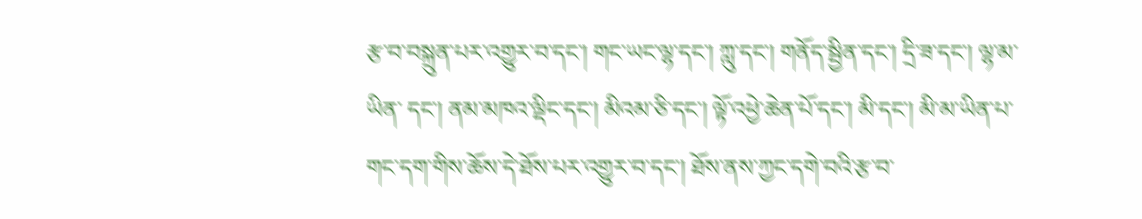རྩ་བ་བསྐྲུན་པར་འགྱུར་བ་དང་། གང་ཡང་ལྷ་དང་། ཀླུ་དང་། གནོད་སྦྱིན་དང་། དྲི་ཟ་དང་། ལྷ་མ་ཡིན་ དང་། ནམ་མཁའ་ལྡིང་དང་། མིའམ་ཅི་དང་། ལྟོ་འཕྱེ་ཆེན་པོ་དང་། མི་དང་། མི་མ་ཡིན་པ་གང་དག་གིས་ཆོས་དེ་ཐོས་པར་འགྱུར་བ་དང་། ཐོས་ནས་ཀྱང་དགེ་བའི་རྩ་བ་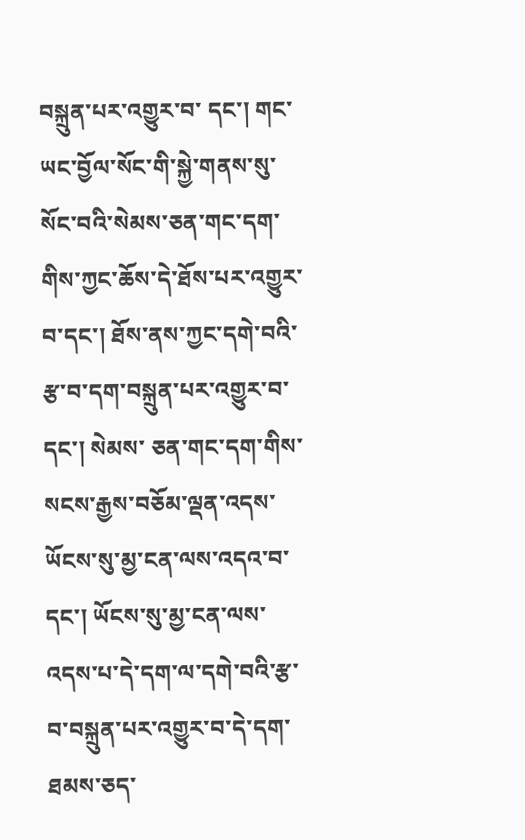བསྐྲུན་པར་འགྱུར་བ་ དང་། གང་ཡང་བྱོལ་སོང་གི་སྐྱེ་གནས་སུ་སོང་བའི་སེམས་ཅན་གང་དག་གིས་ཀྱང་ཆོས་དེ་ཐོས་པར་འགྱུར་བ་དང་། ཐོས་ནས་ཀྱང་དགེ་བའི་རྩ་བ་དག་བསྐྲུན་པར་འགྱུར་བ་དང་། སེམས་ ཅན་གང་དག་གིས་སངས་རྒྱས་བཅོམ་ལྡན་འདས་ཡོངས་སུ་མྱ་ངན་ལས་འདའ་བ་དང་། ཡོངས་སུ་མྱ་ངན་ལས་འདས་པ་དེ་དག་ལ་དགེ་བའི་རྩ་བ་བསྐྲུན་པར་འགྱུར་བ་དེ་དག་ཐམས་ཅད་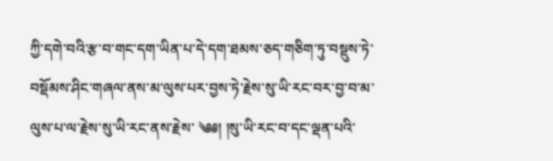ཀྱི་དགེ་བའི་རྩ་བ་གང་དག་ཡིན་པ་དེ་དག་ཐམས་ཅད་གཅིག་ཏུ་བསྡུས་ཏེ་བསྡོམས་ཤིང་གཞལ་ནས་མ་ལུས་པར་བྱས་ཏེ་རྗེས་སུ་ཡི་རང་བར་བྱ་བ་མ་ལུས་པ་ལ་རྗེས་སུ་ཡི་རང་ནས་རྗེས་ ༄༅། །སུ་ཡི་རང་བ་དང་ལྡན་པའི་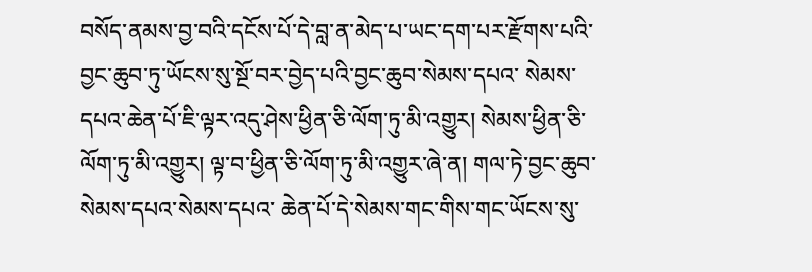བསོད་ནམས་བྱ་བའི་དངོས་པོ་དེ་བླ་ན་མེད་པ་ཡང་དག་པར་རྫོགས་པའི་བྱང་ཆུབ་ཏུ་ཡོངས་སུ་སྔོ་བར་བྱེད་པའི་བྱང་ཆུབ་སེམས་དཔའ་ སེམས་དཔའ་ཆེན་པོ་ཇི་ལྟར་འདུ་ཤེས་ཕྱིན་ཅི་ལོག་ཏུ་མི་འགྱུར། སེམས་ཕྱིན་ཅི་ལོག་ཏུ་མི་འགྱུར། ལྟ་བ་ཕྱིན་ཅི་ལོག་ཏུ་མི་འགྱུར་ཞེ་ན། གལ་ཏེ་བྱང་ཆུབ་སེམས་དཔའ་སེམས་དཔའ་ ཆེན་པོ་དེ་སེམས་གང་གིས་གང་ཡོངས་སུ་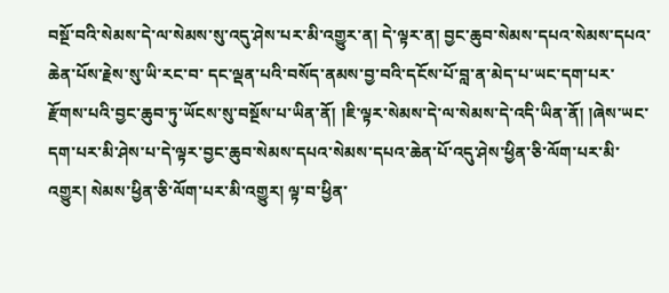བསྔོ་བའི་སེམས་དེ་ལ་སེམས་སུ་འདུ་ཤེས་པར་མི་འགྱུར་ན། དེ་ལྟར་ན། བྱང་ཆུབ་སེམས་དཔའ་སེམས་དཔའ་ཆེན་པོས་རྗེས་སུ་ཡི་རང་བ་ དང་ལྡན་པའི་བསོད་ནམས་བྱ་བའི་དངོས་པོ་བླ་ན་མེད་པ་ཡང་དག་པར་རྫོགས་པའི་བྱང་ཆུབ་ཏུ་ཡོངས་སུ་བསྔོས་པ་ཡིན་ནོ། །ཇི་ལྟར་སེམས་དེ་ལ་སེམས་དེ་འདི་ཡིན་ནོ། །ཞེས་ཡང་ དག་པར་མི་ཤེས་པ་དེ་ལྟར་བྱང་ཆུབ་སེམས་དཔའ་སེམས་དཔའ་ཆེན་པོ་འདུ་ཤེས་ཕྱིན་ཅི་ལོག་པར་མི་འགྱུར། སེམས་ཕྱིན་ཅི་ལོག་པར་མི་འགྱུར། ལྟ་བ་ཕྱིན་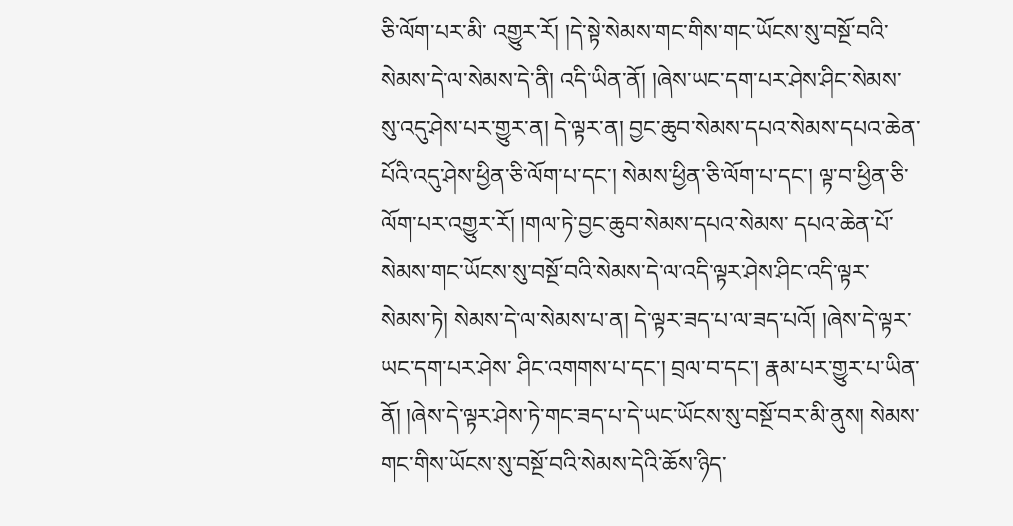ཅི་ལོག་པར་མི་ འགྱུར་རོ། །དེ་སྟེ་སེམས་གང་གིས་གང་ཡོངས་སུ་བསྔོ་བའི་སེམས་དེ་ལ་སེམས་དེ་ནི། འདི་ཡིན་ནོ། །ཞེས་ཡང་དག་པར་ཤེས་ཤིང་སེམས་སུ་འདུ་ཤེས་པར་གྱུར་ན། དེ་ལྟར་ན། བྱང་ཆུབ་སེམས་དཔའ་སེམས་དཔའ་ཆེན་པོའི་འདུ་ཤེས་ཕྱིན་ཅི་ལོག་པ་དང་། སེམས་ཕྱིན་ཅི་ལོག་པ་དང་། ལྟ་བ་ཕྱིན་ཅི་ལོག་པར་འགྱུར་རོ། །གལ་ཏེ་བྱང་ཆུབ་སེམས་དཔའ་སེམས་ དཔའ་ཆེན་པོ་སེམས་གང་ཡོངས་སུ་བསྔོ་བའི་སེམས་དེ་ལ་འདི་ལྟར་ཤེས་ཤིང་འདི་ལྟར་སེམས་ཏེ། སེམས་དེ་ལ་སེམས་པ་ན། དེ་ལྟར་ཟད་པ་ལ་ཟད་པའོ། །ཞེས་དེ་ལྟར་ཡང་དག་པར་ཤེས་ ཤིང་འགགས་པ་དང་། བྲལ་བ་དང་། རྣམ་པར་གྱུར་པ་ཡིན་ནོ། །ཞེས་དེ་ལྟར་ཤེས་ཏེ་གང་ཟད་པ་དེ་ཡང་ཡོངས་སུ་བསྔོ་བར་མི་ནུས། སེམས་གང་གིས་ཡོངས་སུ་བསྔོ་བའི་སེམས་དེའི་ཆོས་ཉིད་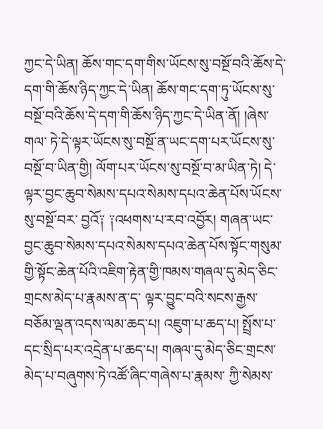ཀྱང་དེ་ཡིན། ཆོས་གང་དག་གིས་ཡོངས་སུ་བསྔོ་བའི་ཆོས་དེ་དག་གི་ཆོས་ཉིད་ཀྱང་དེ་ཡིན། ཆོས་གང་དག་ཏུ་ཡོངས་སུ་བསྔོ་བའི་ཆོས་དེ་དག་གི་ཆོས་ཉིད་ཀྱང་དེ་ཡིན་ནོ། །ཞེས་གལ་ ཏེ་དེ་ལྟར་ཡོངས་སུ་བསྔོ་ན་ཡང་དག་པར་ཡོངས་སུ་བསྔོ་བ་ཡིན་གྱི། ལོག་པར་ཡོངས་སུ་བསྔོ་བ་མ་ཡིན་ཏེ། དེ་ལྟར་བྱང་ཆུབ་སེམས་དཔའ་སེམས་དཔའ་ཆེན་པོས་ཡོངས་སུ་བསྔོ་བར་ བྱའོ༑ ༑འཕགས་པ་རབ་འབྱོར། གཞན་ཡང་བྱང་ཆུབ་སེམས་དཔའ་སེམས་དཔའ་ཆེན་པོས་སྟོང་གསུམ་གྱི་སྟོང་ཆེན་པོའི་འཇིག་རྟེན་གྱི་ཁམས་གཞལ་དུ་མེད་ཅིང་གྲངས་མེད་པ་རྣམས་ན་ད་ ལྟར་བྱུང་བའི་སངས་རྒྱས་བཅོམ་ལྡན་འདས་ལམ་ཆད་པ། འཇུག་པ་ཆད་པ། སྤྲོས་པ་དང་སྲིད་པར་འདྲེན་པ་ཆད་པ། གཞལ་དུ་མེད་ཅིང་གྲངས་མེད་པ་བཞུགས་ཏེ་འཚོ་ཞིང་གཞེས་པ་རྣམས་ ཀྱི་སེམས་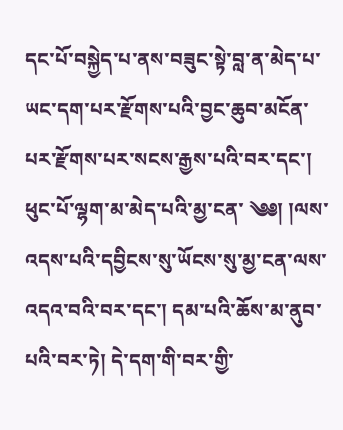དང་པོ་བསྐྱེད་པ་ནས་བཟུང་སྟེ་བླ་ན་མེད་པ་ཡང་དག་པར་རྫོགས་པའི་བྱང་ཆུབ་མངོན་པར་རྫོགས་པར་སངས་རྒྱས་པའི་བར་དང་། ཕུང་པོ་ལྷག་མ་མེད་པའི་མྱ་ངན་ ༄༅། །ལས་འདས་པའི་དབྱིངས་སུ་ཡོངས་སུ་མྱ་ངན་ལས་འདའ་བའི་བར་དང་། དམ་པའི་ཆོས་མ་ནུབ་པའི་བར་ཏེ། དེ་དག་གི་བར་གྱི་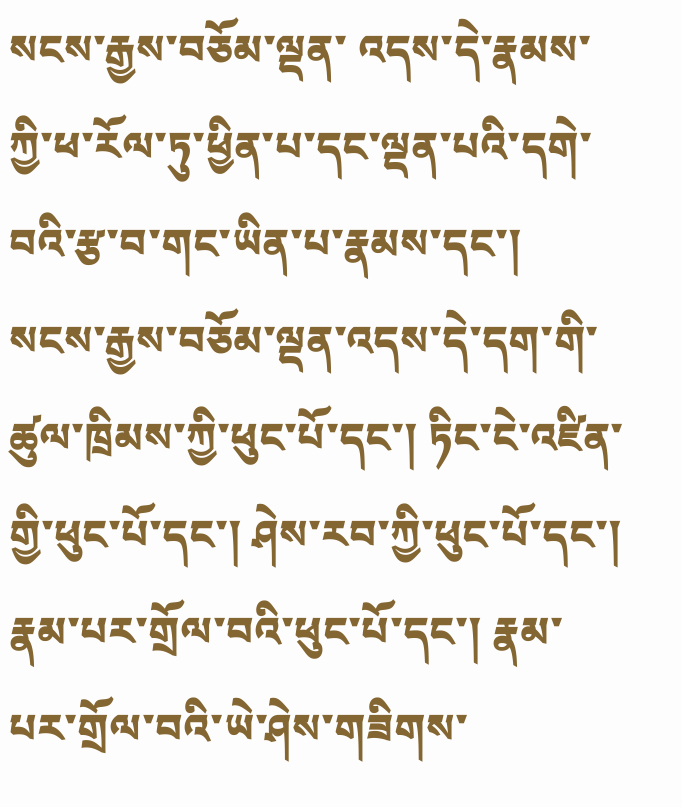སངས་རྒྱས་བཅོམ་ལྡན་ འདས་དེ་རྣམས་ཀྱི་ཕ་རོལ་ཏུ་ཕྱིན་པ་དང་ལྡན་པའི་དགེ་བའི་རྩ་བ་གང་ཡིན་པ་རྣམས་དང་། སངས་རྒྱས་བཅོམ་ལྡན་འདས་དེ་དག་གི་ཚུལ་ཁྲིམས་ཀྱི་ཕུང་པོ་དང་། ཏིང་ངེ་འཛིན་ གྱི་ཕུང་པོ་དང་། ཤེས་རབ་ཀྱི་ཕུང་པོ་དང་། རྣམ་པར་གྲོལ་བའི་ཕུང་པོ་དང་། རྣམ་པར་གྲོལ་བའི་ཡེ་ཤེས་གཟིགས་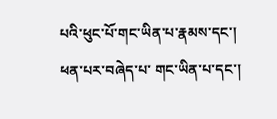པའི་ཕུང་པོ་གང་ཡིན་པ་རྣམས་དང་། ཕན་པར་བཞེད་པ་ གང་ཡིན་པ་དང་།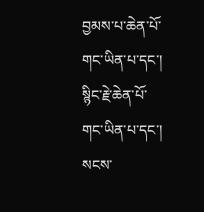བྱམས་པ་ཆེན་པོ་གང་ཡིན་པ་དང་། སྙིང་རྗེ་ཆེན་པོ་གང་ཡིན་པ་དང་། སངས་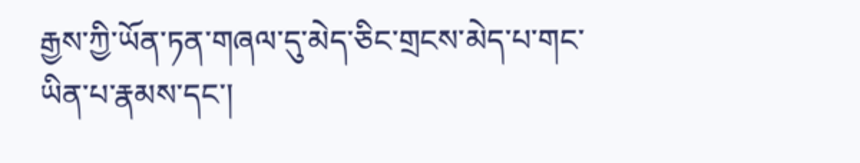རྒྱས་ཀྱི་ཡོན་ཏན་གཞལ་དུ་མེད་ཅིང་གྲངས་མེད་པ་གང་ཡིན་པ་རྣམས་དང་།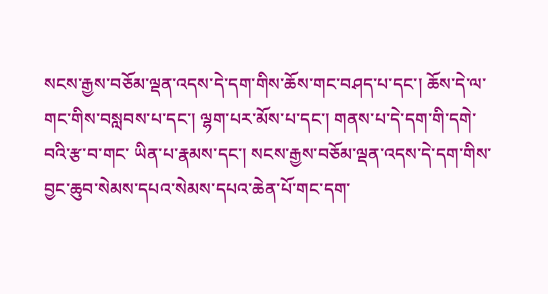སངས་རྒྱས་བཅོམ་ལྡན་འདས་དེ་དག་གིས་ཆོས་གང་བཤད་པ་དང་། ཆོས་དེ་ལ་གང་གིས་བསླབས་པ་དང་། ལྷག་པར་མོས་པ་དང་། གནས་པ་དེ་དག་གི་དགེ་བའི་རྩ་བ་གང་ ཡིན་པ་རྣམས་དང་། སངས་རྒྱས་བཅོམ་ལྡན་འདས་དེ་དག་གིས་བྱང་ཆུབ་སེམས་དཔའ་སེམས་དཔའ་ཆེན་པོ་གང་དག་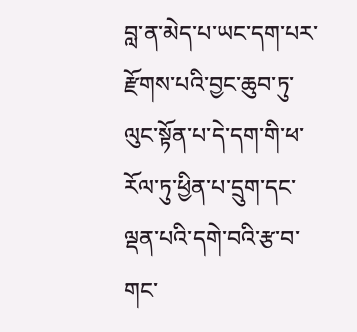བླ་ན་མེད་པ་ཡང་དག་པར་རྫོགས་པའི་བྱང་ཆུབ་ཏུ་ ལུང་སྟོན་པ་དེ་དག་གི་ཕ་རོལ་ཏུ་ཕྱིན་པ་དྲུག་དང་ལྡན་པའི་དགེ་བའི་རྩ་བ་གང་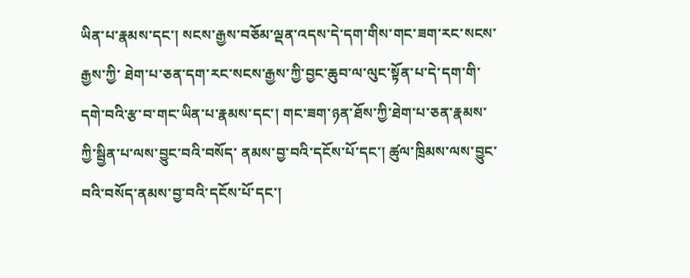ཡིན་པ་རྣམས་དང་། སངས་རྒྱས་བཅོམ་ལྡན་འདས་དེ་དག་གིས་གང་ཟག་རང་སངས་རྒྱས་ཀྱི་ ཐེག་པ་ཅན་དག་རང་སངས་རྒྱས་ཀྱི་བྱང་ཆུབ་ལ་ལུང་སྟོན་པ་དེ་དག་གི་དགེ་བའི་རྩ་བ་གང་ཡིན་པ་རྣམས་དང་། གང་ཟག་ཉན་ཐོས་ཀྱི་ཐེག་པ་ཅན་རྣམས་ཀྱི་སྦྱིན་པ་ལས་བྱུང་བའི་བསོད་ ནམས་བྱ་བའི་དངོས་པོ་དང་། ཚུལ་ཁྲིམས་ལས་བྱུང་བའི་བསོད་ནམས་བྱ་བའི་དངོས་པོ་དང་།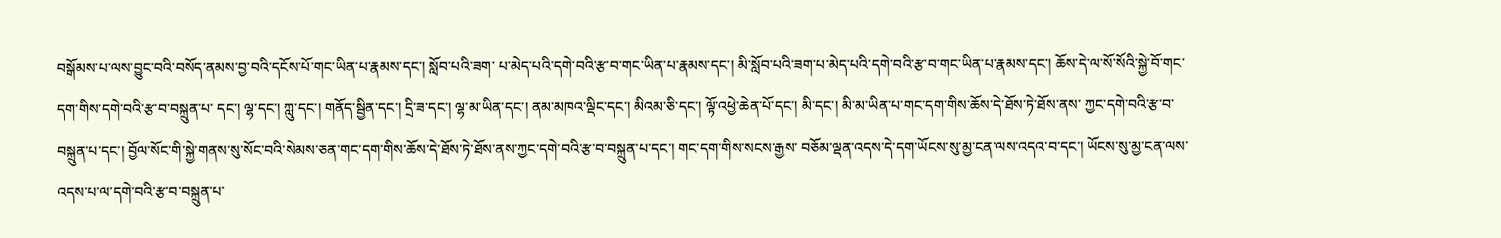བསྒོམས་པ་ལས་བྱུང་བའི་བསོད་ནམས་བྱ་བའི་དངོས་པོ་གང་ཡིན་པ་རྣམས་དང་། སློབ་པའི་ཟག་ པ་མེད་པའི་དགེ་བའི་རྩ་བ་གང་ཡིན་པ་རྣམས་དང་། མི་སློབ་པའི་ཟག་པ་མེད་པའི་དགེ་བའི་རྩ་བ་གང་ཡིན་པ་རྣམས་དང་། ཆོས་དེ་ལ་སོ་སོའི་སྐྱེ་བོ་གང་དག་གིས་དགེ་བའི་རྩ་བ་བསྐྲུན་པ་ དང་། ལྷ་དང་། ཀླུ་དང་། གནོད་སྦྱིན་དང་། དྲི་ཟ་དང་། ལྷ་མ་ཡིན་དང་། ནམ་མཁའ་ལྡིང་དང་། མིའམ་ཅི་དང་། ལྟོ་འཕྱེ་ཆེན་པོ་དང་། མི་དང་། མི་མ་ཡིན་པ་གང་དག་གིས་ཆོས་དེ་ཐོས་ཏེ་ཐོས་ནས་ ཀྱང་དགེ་བའི་རྩ་བ་བསྐྲུན་པ་དང་། བྱོལ་སོང་གི་སྐྱེ་གནས་སུ་སོང་བའི་སེམས་ཅན་གང་དག་གིས་ཆོས་དེ་ཐོས་ཏེ་ཐོས་ནས་ཀྱང་དགེ་བའི་རྩ་བ་བསྐྲུན་པ་དང་། གང་དག་གིས་སངས་རྒྱས་ བཅོམ་ལྡན་འདས་དེ་དག་ཡོངས་སུ་མྱ་ངན་ལས་འདའ་བ་དང་། ཡོངས་སུ་མྱ་ངན་ལས་འདས་པ་ལ་དགེ་བའི་རྩ་བ་བསྐྲུན་པ་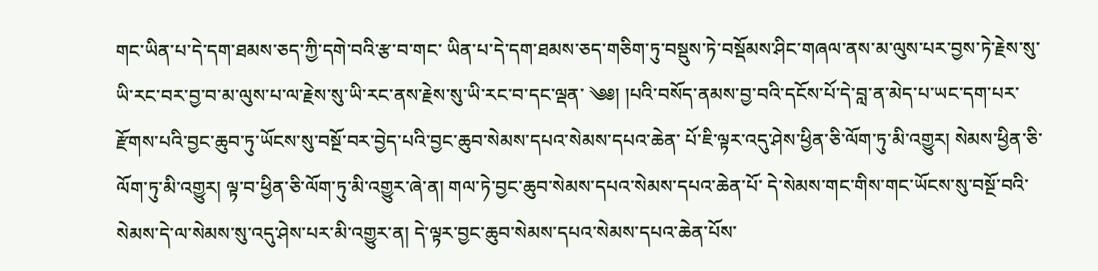གང་ཡིན་པ་དེ་དག་ཐམས་ཅད་ཀྱི་དགེ་བའི་རྩ་བ་གང་ ཡིན་པ་དེ་དག་ཐམས་ཅད་གཅིག་ཏུ་བསྡུས་ཏེ་བསྡོམས་ཤིང་གཞལ་ནས་མ་ལུས་པར་བྱས་ཏེ་རྗེས་སུ་ཡི་རང་བར་བྱ་བ་མ་ལུས་པ་ལ་རྗེས་སུ་ཡི་རང་ནས་རྗེས་སུ་ཡི་རང་བ་དང་ལྡན་ ༄༅། །པའི་བསོད་ནམས་བྱ་བའི་དངོས་པོ་དེ་བླ་ན་མེད་པ་ཡང་དག་པར་རྫོགས་པའི་བྱང་ཆུབ་ཏུ་ཡོངས་སུ་བསྔོ་བར་བྱེད་པའི་བྱང་ཆུབ་སེམས་དཔའ་སེམས་དཔའ་ཆེན་ པོ་ཇི་ལྟར་འདུ་ཤེས་ཕྱིན་ཅི་ལོག་ཏུ་མི་འགྱུར། སེམས་ཕྱིན་ཅི་ལོག་ཏུ་མི་འགྱུར། ལྟ་བ་ཕྱིན་ཅི་ལོག་ཏུ་མི་འགྱུར་ཞེ་ན། གལ་ཏེ་བྱང་ཆུབ་སེམས་དཔའ་སེམས་དཔའ་ཆེན་པོ་ དེ་སེམས་གང་གིས་གང་ཡོངས་སུ་བསྔོ་བའི་སེམས་དེ་ལ་སེམས་སུ་འདུ་ཤེས་པར་མི་འགྱུར་ན། དེ་ལྟར་བྱང་ཆུབ་སེམས་དཔའ་སེམས་དཔའ་ཆེན་པོས་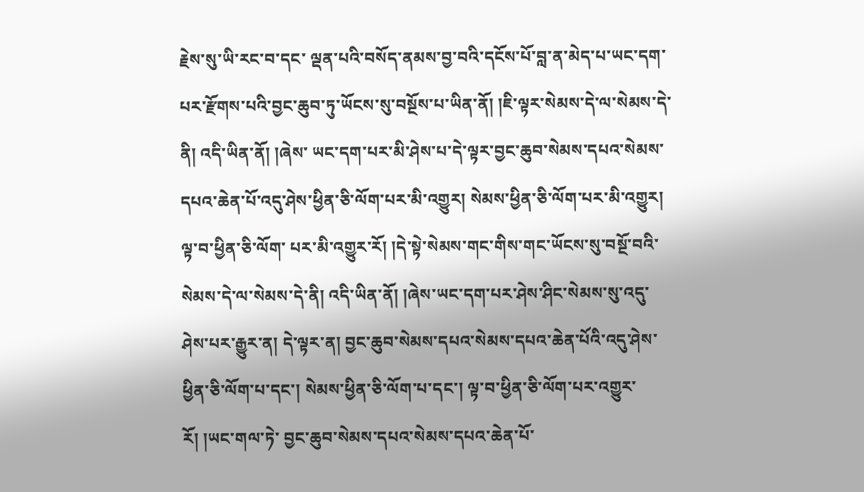རྗེས་སུ་ཡི་རང་བ་དང་ ལྡན་པའི་བསོད་ནམས་བྱ་བའི་དངོས་པོ་བླ་ན་མེད་པ་ཡང་དག་པར་རྫོགས་པའི་བྱང་ཆུབ་ཏུ་ཡོངས་སུ་བསྔོས་པ་ཡིན་ནོ། །ཇི་ལྟར་སེམས་དེ་ལ་སེམས་དེ་ནི། འདི་ཡིན་ནོ། །ཞེས་ ཡང་དག་པར་མི་ཤེས་པ་དེ་ལྟར་བྱང་ཆུབ་སེམས་དཔའ་སེམས་དཔའ་ཆེན་པོ་འདུ་ཤེས་ཕྱིན་ཅི་ལོག་པར་མི་འགྱུར། སེམས་ཕྱིན་ཅི་ལོག་པར་མི་འགྱུར། ལྟ་བ་ཕྱིན་ཅི་ལོག་ པར་མི་འགྱུར་རོ། །དེ་སྟེ་སེམས་གང་གིས་གང་ཡོངས་སུ་བསྔོ་བའི་སེམས་དེ་ལ་སེམས་དེ་ནི། འདི་ཡིན་ནོ། །ཞེས་ཡང་དག་པར་ཤེས་ཤིང་སེམས་སུ་འདུ་ཤེས་པར་རྒྱུར་ན། དེ་ལྟར་ན། བྱང་ཆུབ་སེམས་དཔའ་སེམས་དཔའ་ཆེན་པོའི་འདུ་ཤེས་ཕྱིན་ཅི་ལོག་པ་དང་། སེམས་ཕྱིན་ཅི་ལོག་པ་དང་། ལྟ་བ་ཕྱིན་ཅི་ལོག་པར་འགྱུར་རོ། །ཡང་གལ་ཏེ་ བྱང་ཆུབ་སེམས་དཔའ་སེམས་དཔའ་ཆེན་པོ་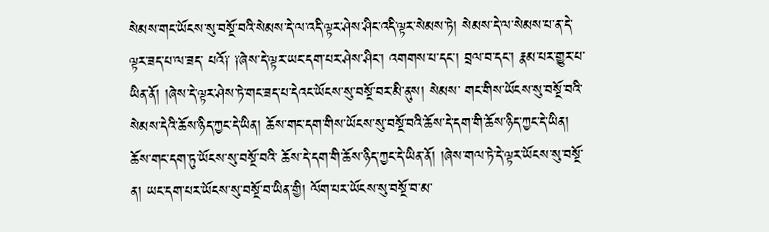སེམས་གང་ཡོངས་སུ་བསྔོ་བའི་སེམས་དེ་ལ་འདི་ལྟར་ཤེས་ཤིང་འདི་ལྟར་སེམས་ཏེ། སེམས་དེ་ལ་སེམས་པ་ན་དེ་ལྟར་ཟད་པ་ལ་ཟད་ པའོ༑ ༑ཞེས་དེ་ལྟར་ཡང་དག་པར་ཤེས་ཤིང་། འགགས་པ་དང་། བྲལ་བ་དང་། རྣམ་པར་གྱུར་པ་ཡིན་ནོ། །ཞེས་དེ་ལྟར་ཤེས་ཏེ་གང་ཟད་པ་དེའང་ཡོངས་སུ་བསྔོ་བར་མི་ནུས། སེམས་ གང་གིས་ཡོངས་སུ་བསྔོ་བའི་སེམས་དེའི་ཆོས་ཉིད་ཀྱང་དེ་ཡིན། ཆོས་གང་དག་གིས་ཡོངས་སུ་བསྔོ་བའི་ཆོས་དེ་དག་གི་ཆོས་ཉིད་ཀྱང་དེ་ཡིན། ཆོས་གང་དག་ཏུ་ཡོངས་སུ་བསྔོ་བའི་ ཆོས་དེ་དག་གི་ཆོས་ཉིད་ཀྱང་དེ་ཡིན་ནོ། །ཞེས་གལ་ཏེ་དེ་ལྟར་ཡོངས་སུ་བསྔོ་ན། ཡང་དག་པར་ཡོངས་སུ་བསྔོ་བ་ཡིན་གྱི། ལོག་པར་ཡོངས་སུ་བསྔོ་བ་མ་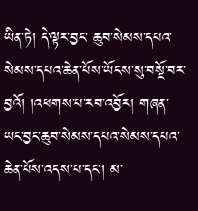ཡིན་ཏེ། དེ་ལྟར་བྱང་ ཆུབ་སེམས་དཔའ་སེམས་དཔའ་ཆེན་པོས་ཡོངས་སུ་བསྔོ་བར་བྱའོ། །འཕགས་པ་རབ་འབྱོར། གཞན་ཡང་བྱང་ཆུབ་སེམས་དཔའ་སེམས་དཔའ་ཆེན་པོས་འདས་པ་དང་། མ་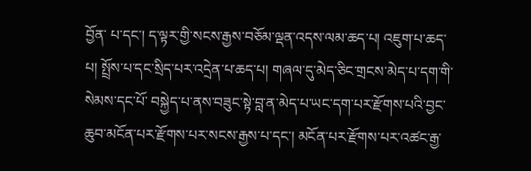བྱོན་ པ་དང་། ད་ལྟར་གྱི་སངས་རྒྱས་བཅོམ་ལྡན་འདས་ལམ་ཆད་པ། འཇུག་པ་ཆད་པ། སྤྲོས་པ་དང་སྲིད་པར་འདྲེན་པ་ཆད་པ། གཞལ་དུ་མེད་ཅིང་གྲངས་མེད་པ་དག་གི་སེམས་དང་པོ་ བསྐྱེད་པ་ནས་བཟུང་སྟེ་བླ་ན་མེད་པ་ཡང་དག་པར་རྫོགས་པའི་བྱང་ཆུབ་མངོན་པར་རྫོགས་པར་སངས་རྒྱས་པ་དང་། མངོན་པར་རྫོགས་པར་འཚང་རྒྱ་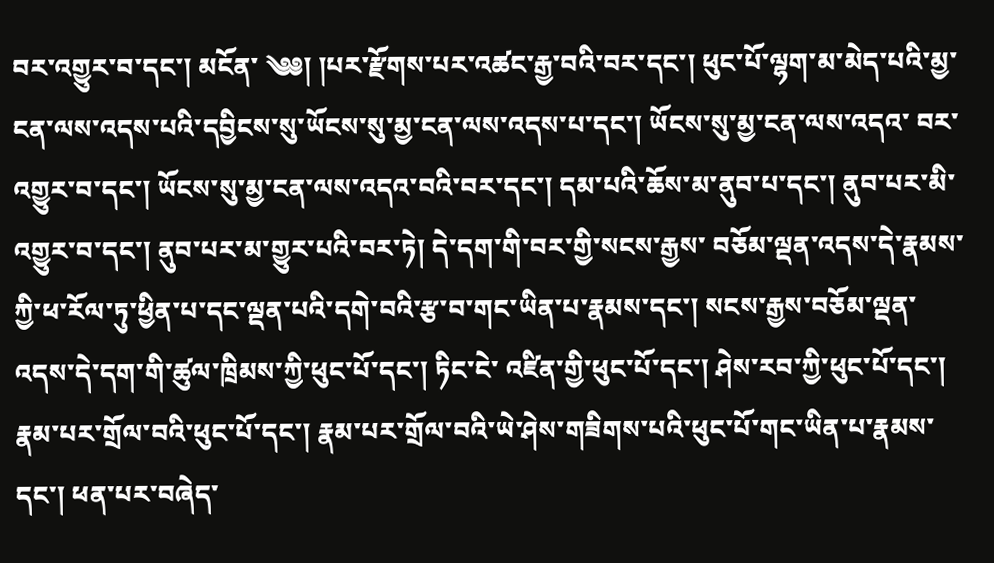བར་འགྱུར་བ་དང་། མངོན་ ༄༅། །པར་རྫོགས་པར་འཚང་རྒྱ་བའི་བར་དང་། ཕུང་པོ་ལྷག་མ་མེད་པའི་མྱ་ངན་ལས་འདས་པའི་དབྱིངས་སུ་ཡོངས་སུ་མྱ་ངན་ལས་འདས་པ་དང་། ཡོངས་སུ་མྱ་ངན་ལས་འདའ་ བར་འགྱུར་བ་དང་། ཡོངས་སུ་མྱ་ངན་ལས་འདའ་བའི་བར་དང་། དམ་པའི་ཆོས་མ་ནུབ་པ་དང་། ནུབ་པར་མི་འགྱུར་བ་དང་། ནུབ་པར་མ་གྱུར་པའི་བར་ཏེ། དེ་དག་གི་བར་གྱི་སངས་རྒྱས་ བཅོམ་ལྡན་འདས་དེ་རྣམས་ཀྱི་ཕ་རོལ་ཏུ་ཕྱིན་པ་དང་ལྡན་པའི་དགེ་བའི་རྩ་བ་གང་ཡིན་པ་རྣམས་དང་། སངས་རྒྱས་བཅོམ་ལྡན་འདས་དེ་དག་གི་ཚུལ་ཁྲིམས་ཀྱི་ཕུང་པོ་དང་། ཏིང་ངེ་ འཛིན་གྱི་ཕུང་པོ་དང་། ཤེས་རབ་ཀྱི་ཕུང་པོ་དང་། རྣམ་པར་གྲོལ་བའི་ཕུང་པོ་དང་། རྣམ་པར་གྲོལ་བའི་ཡེ་ཤེས་གཟིགས་པའི་ཕུང་པོ་གང་ཡིན་པ་རྣམས་དང་། ཕན་པར་བཞེད་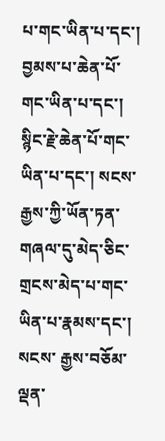པ་གང་ཡིན་པ་དང་། བྱམས་པ་ཆེན་པོ་གང་ཡིན་པ་དང་། སྙིང་རྗེ་ཆེན་པོ་གང་ཡིན་པ་དང་། སངས་རྒྱས་ཀྱི་ཡོན་ཏན་གཞལ་དུ་མེད་ཅིང་གྲངས་མེད་པ་གང་ཡིན་པ་རྣམས་དང་། སངས་ རྒྱས་བཅོམ་ལྡན་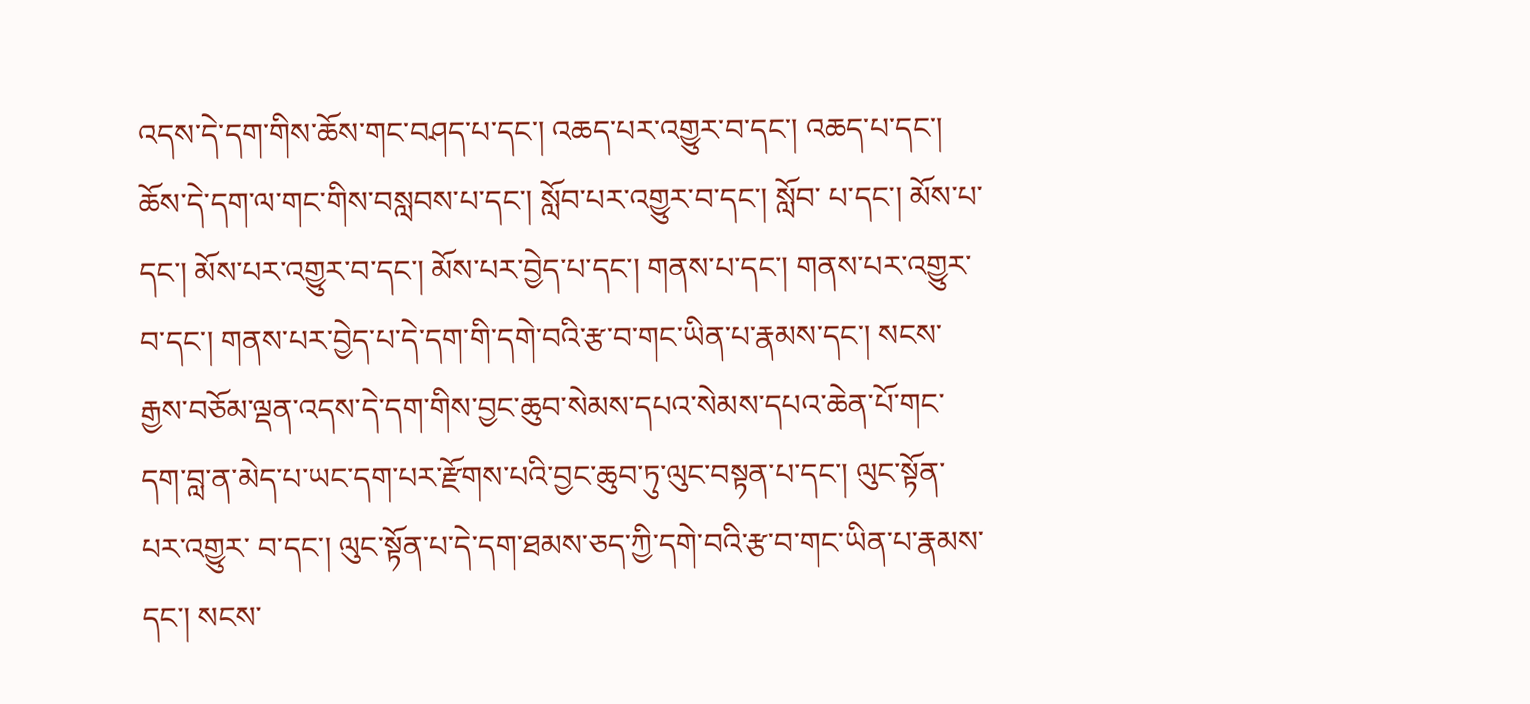འདས་དེ་དག་གིས་ཆོས་གང་བཤད་པ་དང་། འཆད་པར་འགྱུར་བ་དང་། འཆད་པ་དང་། ཆོས་དེ་དག་ལ་གང་གིས་བསླབས་པ་དང་། སློབ་པར་འགྱུར་བ་དང་། སློབ་ པ་དང་། མོས་པ་དང་། མོས་པར་འགྱུར་བ་དང་། མོས་པར་བྱེད་པ་དང་། གནས་པ་དང་། གནས་པར་འགྱུར་བ་དང་། གནས་པར་བྱེད་པ་དེ་དག་གི་དགེ་བའི་རྩ་བ་གང་ཡིན་པ་རྣམས་དང་། སངས་རྒྱས་བཅོམ་ལྡན་འདས་དེ་དག་གིས་བྱང་ཆུབ་སེམས་དཔའ་སེམས་དཔའ་ཆེན་པོ་གང་དག་བླ་ན་མེད་པ་ཡང་དག་པར་རྫོགས་པའི་བྱང་ཆུབ་ཏུ་ལུང་བསྟན་པ་དང་། ལུང་སྟོན་པར་འགྱུར་ བ་དང་། ལུང་སྟོན་པ་དེ་དག་ཐམས་ཅད་ཀྱི་དགེ་བའི་རྩ་བ་གང་ཡིན་པ་རྣམས་དང་། སངས་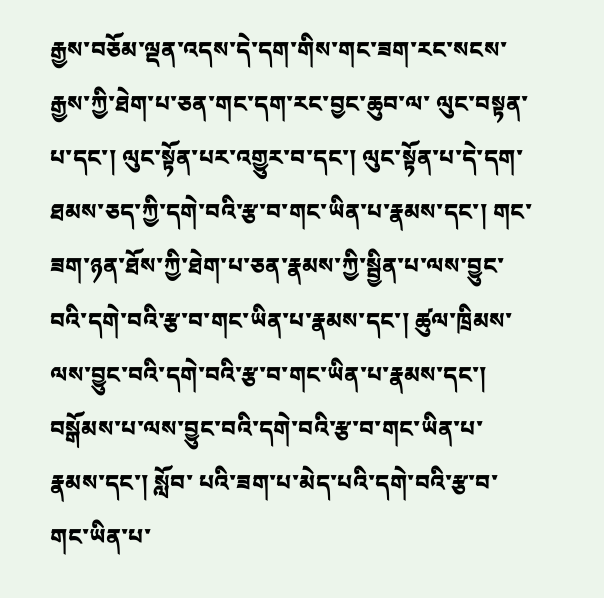རྒྱས་བཅོམ་ལྡན་འདས་དེ་དག་གིས་གང་ཟག་རང་སངས་རྒྱས་ཀྱི་ཐེག་པ་ཅན་གང་དག་རང་བྱང་ཆུབ་ལ་ ལུང་བསྟན་པ་དང་། ལུང་སྟོན་པར་འགྱུར་བ་དང་། ལུང་སྟོན་པ་དེ་དག་ཐམས་ཅད་ཀྱི་དགེ་བའི་རྩ་བ་གང་ཡིན་པ་རྣམས་དང་། གང་ཟག་ཉན་ཐོས་ཀྱི་ཐེག་པ་ཅན་རྣམས་ཀྱི་སྦྱིན་པ་ལས་བྱུང་ བའི་དགེ་བའི་རྩ་བ་གང་ཡིན་པ་རྣམས་དང་། ཚུལ་ཁྲིམས་ལས་བྱུང་བའི་དགེ་བའི་རྩ་བ་གང་ཡིན་པ་རྣམས་དང་། བསྒོམས་པ་ལས་བྱུང་བའི་དགེ་བའི་རྩ་བ་གང་ཡིན་པ་རྣམས་དང་། སློབ་ པའི་ཟག་པ་མེད་པའི་དགེ་བའི་རྩ་བ་གང་ཡིན་པ་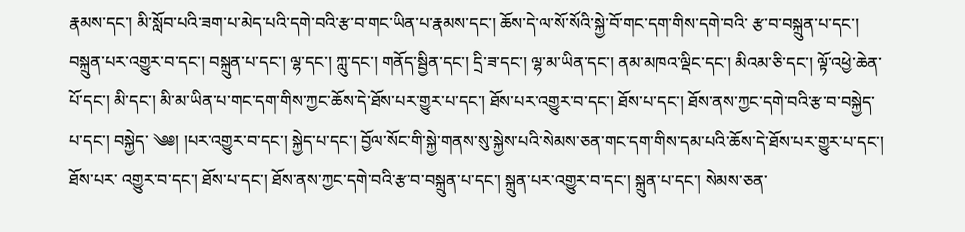རྣམས་དང་། མི་སློབ་པའི་ཟག་པ་མེད་པའི་དགེ་བའི་རྩ་བ་གང་ཡིན་པ་རྣམས་དང་། ཆོས་དེ་ལ་སོ་སོའི་སྐྱེ་བོ་གང་དག་གིས་དགེ་བའི་ རྩ་བ་བསྐྲུན་པ་དང་། བསྐྲུན་པར་འགྱུར་བ་དང་། བསྐྲུན་པ་དང་། ལྷ་དང་། ཀླུ་དང་། གནོད་སྦྱིན་དང་། དྲི་ཟ་དང་། ལྷ་མ་ཡིན་དང་། ནམ་མཁའ་ལྡིང་དང་། མིའམ་ཅི་དང་། ལྟོ་འཕྱེ་ཆེན་ པོ་དང་། མི་དང་། མི་མ་ཡིན་པ་གང་དག་གིས་ཀྱང་ཆོས་དེ་ཐོས་པར་གྱུར་པ་དང་། ཐོས་པར་འགྱུར་བ་དང་། ཐོས་པ་དང་། ཐོས་ནས་ཀྱང་དགེ་བའི་རྩ་བ་བསྐྱེད་པ་དང་། བསྐྱེད་ ༄༅། །པར་འགྱུར་བ་དང་། སྐྱེད་པ་དང་། བྱོལ་སོང་གི་སྐྱེ་གནས་སུ་སྐྱེས་པའི་སེམས་ཅན་གང་དག་གིས་དམ་པའི་ཆོས་དེ་ཐོས་པར་གྱུར་པ་དང་། ཐོས་པར་ འགྱུར་བ་དང་། ཐོས་པ་དང་། ཐོས་ནས་ཀྱང་དགེ་བའི་རྩ་བ་བསྐྲུན་པ་དང་། སྐྲུན་པར་འགྱུར་བ་དང་། སྐྲུན་པ་དང་། སེམས་ཅན་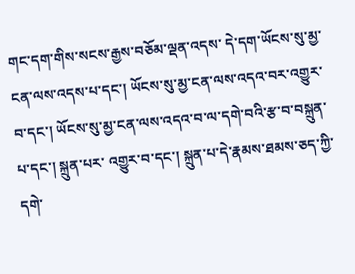གང་དག་གིས་སངས་རྒྱས་བཅོམ་ལྡན་འདས་ དེ་དག་ཡོངས་སུ་མྱ་ངན་ལས་འདས་པ་དང་། ཡོངས་སུ་མྱ་ངན་ལས་འདའ་བར་འགྱུར་བ་དང་། ཡོངས་སུ་མྱ་ངན་ལས་འདའ་བ་ལ་དགེ་བའི་རྩ་བ་བསྐྲུན་པ་དང་། སྐྲུན་པར་ འགྱུར་བ་དང་། སྐྲུན་པ་དེ་རྣམས་ཐམས་ཅད་ཀྱི་དགེ་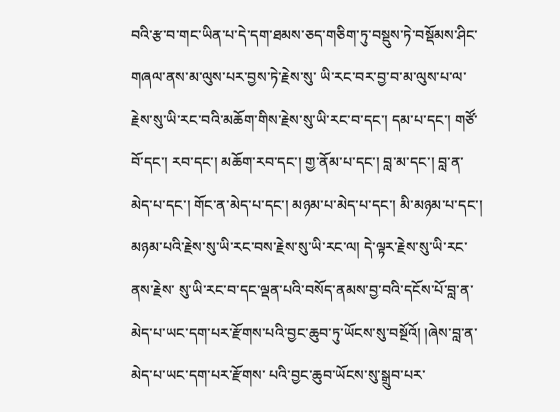བའི་རྩ་བ་གང་ཡིན་པ་དེ་དག་ཐམས་ཅད་གཅིག་ཏུ་བསྡུས་ཏེ་བསྡོམས་ཤིང་གཞལ་ནས་མ་ལུས་པར་བྱས་ཏེ་རྗེས་སུ་ ཡི་རང་བར་བྱ་བ་མ་ལུས་པ་ལ་རྗེས་སུ་ཡི་རང་བའི་མཆོག་གིས་རྗེས་སུ་ཡི་རང་བ་དང་། དམ་པ་དང་། གཙོ་བོ་དང་། རབ་དང་། མཆོག་རབ་དང་། གྱ་ནོམ་པ་དང་། བླ་མ་དང་། བླ་ན་མེད་པ་དང་། གོང་ན་མེད་པ་དང་། མཉམ་པ་མེད་པ་དང་། མི་མཉམ་པ་དང་། མཉམ་པའི་རྗེས་སུ་ཡི་རང་བས་རྗེས་སུ་ཡི་རང་ལ། དེ་ལྟར་རྗེས་སུ་ཡི་རང་ནས་རྗེས་ སུ་ཡི་རང་བ་དང་ལྡན་པའི་བསོད་ནམས་བྱ་བའི་དངོས་པོ་བླ་ན་མེད་པ་ཡང་དག་པར་རྫོགས་པའི་བྱང་ཆུབ་ཏུ་ཡོངས་སུ་བསྔོའོ། །ཞེས་བླ་ན་མེད་པ་ཡང་དག་པར་རྫོགས་ པའི་བྱང་ཆུབ་ཡོངས་སུ་སྒྲུབ་པར་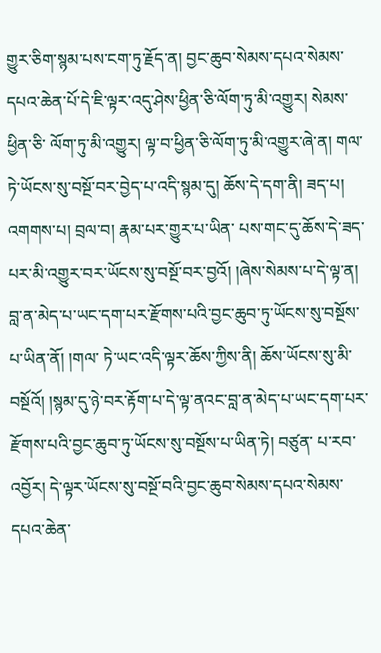གྱུར་ཅིག་སྙམ་པས་ངག་ཏུ་རྗོད་ན། བྱང་ཆུབ་སེམས་དཔའ་སེམས་དཔའ་ཆེན་པོ་དེ་ཇི་ལྟར་འདུ་ཤེས་ཕྱིན་ཅི་ལོག་ཏུ་མི་འགྱུར། སེམས་ཕྱིན་ཅི་ ལོག་ཏུ་མི་འགྱུར། ལྟ་བ་ཕྱིན་ཅི་ལོག་ཏུ་མི་འགྱུར་ཞེ་ན། གལ་ཏེ་ཡོངས་སུ་བསྔོ་བར་བྱེད་པ་འདི་སྙམ་དུ། ཆོས་དེ་དག་ནི། ཟད་པ། འགགས་པ། བྲལ་བ། རྣམ་པར་གྱུར་པ་ཡིན་ པས་གང་དུ་ཆོས་དེ་ཟད་པར་མི་འགྱུར་བར་ཡོངས་སུ་བསྔོ་བར་བྱའོ། །ཞེས་སེམས་པ་དེ་ལྟ་ན། བླ་ན་མེད་པ་ཡང་དག་པར་རྫོགས་པའི་བྱང་ཆུབ་ཏུ་ཡོངས་སུ་བསྔོས་པ་ཡིན་ནོ། །གལ་ ཏེ་ཡང་འདི་ལྟར་ཆོས་ཀྱིས་ནི། ཆོས་ཡོངས་སུ་མི་བསྔོའོ། །སྙམ་དུ་ཉེ་བར་རྟོག་པ་དེ་ལྟ་ནའང་བླ་ན་མེད་པ་ཡང་དག་པར་རྫོགས་པའི་བྱང་ཆུབ་ཏུ་ཡོངས་སུ་བསྔོས་པ་ཡིན་ཏེ། བཙུན་ པ་རབ་འབྱོར། དེ་ལྟར་ཡོངས་སུ་བསྔོ་བའི་བྱང་ཆུབ་སེམས་དཔའ་སེམས་དཔའ་ཆེན་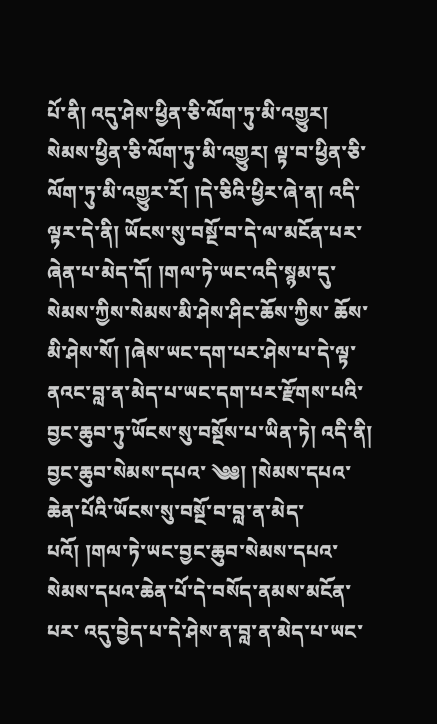པོ་ནི། འདུ་ཤེས་ཕྱིན་ཅི་ལོག་ཏུ་མི་འགྱུར། སེམས་ཕྱིན་ཅི་ལོག་ཏུ་མི་འགྱུར། ལྟ་བ་ཕྱིན་ཅི་ ལོག་ཏུ་མི་འགྱུར་རོ། །དེ་ཅིའི་ཕྱིར་ཞེ་ན། འདི་ལྟར་དེ་ནི། ཡོངས་སུ་བསྔོ་བ་དེ་ལ་མངོན་པར་ཞེན་པ་མེད་དོ། །གལ་ཏེ་ཡང་འདི་སྙམ་དུ་སེམས་ཀྱིས་སེམས་མི་ཤེས་ཤིང་ཆོས་ཀྱིས་ ཆོས་མི་ཤེས་སོ། །ཞེས་ཡང་དག་པར་ཤེས་པ་དེ་ལྟ་ནའང་བླ་ན་མེད་པ་ཡང་དག་པར་རྫོགས་པའི་བྱང་ཆུབ་ཏུ་ཡོངས་སུ་བསྔོས་པ་ཡིན་ཏེ། འདི་ནི། བྱང་ཆུབ་སེམས་དཔའ་ ༄༅། །སེམས་དཔའ་ཆེན་པོའི་ཡོངས་སུ་བསྔོ་བ་བླ་ན་མེད་པའོ། །གལ་ཏེ་ཡང་བྱང་ཆུབ་སེམས་དཔའ་སེམས་དཔའ་ཆེན་པོ་དེ་བསོད་ནམས་མངོན་པར་ འདུ་བྱེད་པ་དེ་ཤེས་ན་བླ་ན་མེད་པ་ཡང་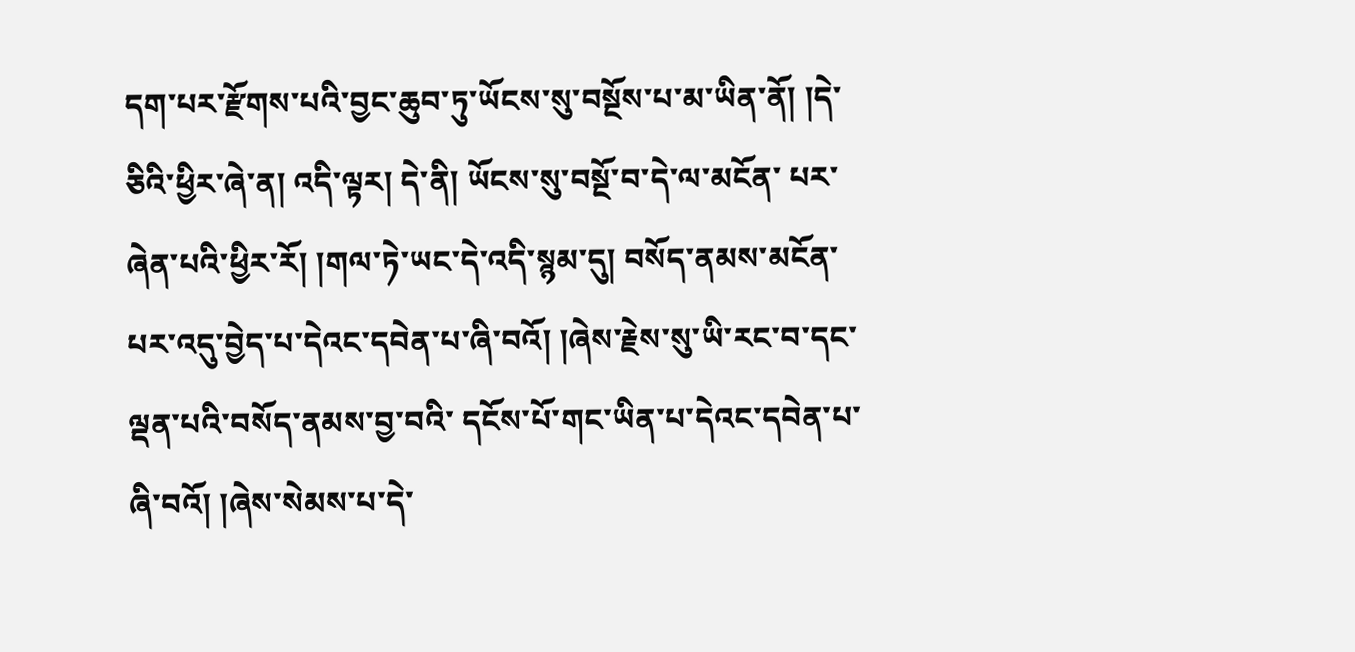དག་པར་རྫོགས་པའི་བྱང་ཆུབ་ཏུ་ཡོངས་སུ་བསྔོས་པ་མ་ཡིན་ནོ། །དེ་ཅིའི་ཕྱིར་ཞེ་ན། འདི་ལྟར། དེ་ནི། ཡོངས་སུ་བསྔོ་བ་དེ་ལ་མངོན་ པར་ཞེན་པའི་ཕྱིར་རོ། །གལ་ཏེ་ཡང་དེ་འདི་སྙམ་དུ། བསོད་ནམས་མངོན་པར་འདུ་བྱེད་པ་དེའང་དབེན་པ་ཞི་བའོ། །ཞེས་རྗེས་སུ་ཡི་རང་བ་དང་ལྡན་པའི་བསོད་ནམས་བྱ་བའི་ དངོས་པོ་གང་ཡིན་པ་དེའང་དབེན་པ་ཞི་བའོ། །ཞེས་སེམས་པ་དེ་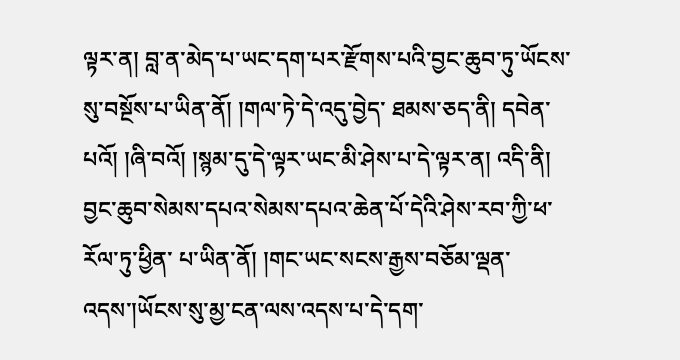ལྟར་ན། བླ་ན་མེད་པ་ཡང་དག་པར་རྫོགས་པའི་བྱང་ཆུབ་ཏུ་ཡོངས་སུ་བསྔོས་པ་ཡིན་ནོ། །གལ་ཏེ་དེ་འདུ་བྱེད་ ཐམས་ཅད་ནི། དབེན་པའོ། །ཞི་བའོ། །སྙམ་དུ་དེ་ལྟར་ཡང་མི་ཤེས་པ་དེ་ལྟར་ན། འདི་ནི། བྱང་ཆུབ་སེམས་དཔའ་སེམས་དཔའ་ཆེན་པོ་དེའི་ཤེས་རབ་ཀྱི་ཕ་རོལ་ཏུ་ཕྱིན་ པ་ཡིན་ནོ། །གང་ཡང་སངས་རྒྱས་བཅོམ་ལྡན་འདས་།ཡོངས་སུ་མྱ་ངན་ལས་འདས་པ་དེ་དག་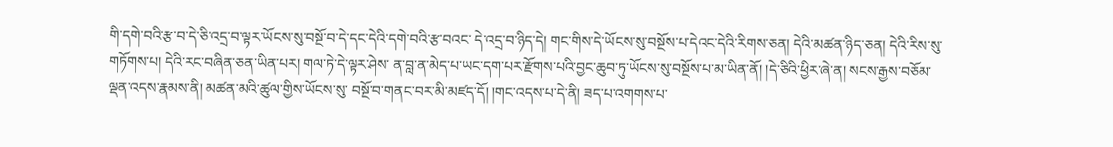གི་དགེ་བའི་རྩ་བ་དེ་ཅི་འདྲ་བ་ལྟར་ཡོངས་སུ་བསྔོ་བ་དེ་དང་དེའི་དགེ་བའི་རྩ་བའང་ དེ་འདྲ་བ་ཉིད་དེ། གང་གིས་དེ་ཡོངས་སུ་བསྔོས་པ་དེའང་དེའི་རིགས་ཅན། དེའི་མཚན་ཉིད་ཅན། དེའི་རིས་སུ་གཏོགས་པ། དེའི་རང་བཞིན་ཅན་ཡིན་པར། གལ་ཏེ་དེ་ལྟར་ཤེས་ ན་བླ་ན་མེད་པ་ཡང་དག་པར་རྫོགས་པའི་བྱང་ཆུབ་ཏུ་ཡོངས་སུ་བསྔོས་པ་མ་ཡིན་ནོ། །དེ་ཅིའི་ཕྱིར་ཞེ་ན། སངས་རྒྱས་བཅོམ་ལྡན་འདས་རྣམས་ནི། མཚན་མའི་ཚུལ་གྱིས་ཡོངས་སུ་ བསྔོ་བ་གནང་བར་མི་མཛད་དོ། །གང་འདས་པ་དེ་ནི། ཟད་པ་འགགས་པ་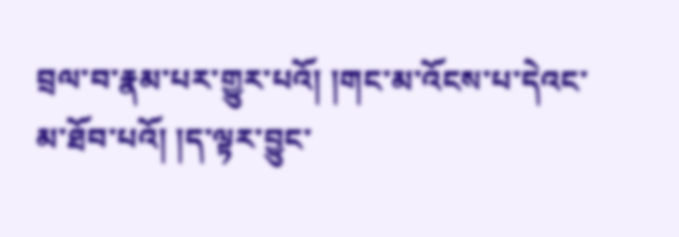བྲལ་བ་རྣམ་པར་གྱུར་པའོ། །གང་མ་འོངས་པ་དེའང་མ་ཐོབ་པའོ། །ད་ལྟར་བྱུང་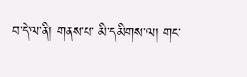བ་དེ་ལ་ནི། གནས་པ་ མི་དམིགས་ལ། གང་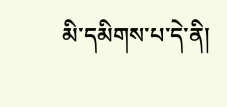མི་དམིགས་པ་དེ་ནི།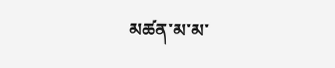མཚན་མ་མ་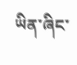ཡིན་ཞིང་